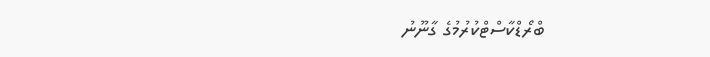ބްރޯޑްކާސްޓްކުރުމުގެ ގާނޫނު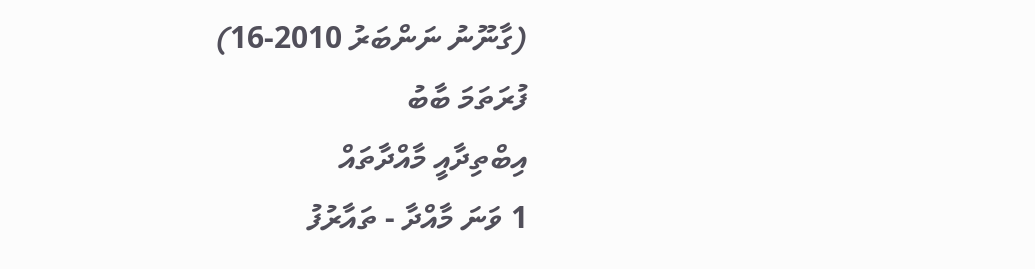(ގާނޫނު ނަންބަރު 2010-16)
ފުރަތަމަ ބާބު
އިބްތިދާއީ މާއްދާތައް
1 ވަނަ މާއްދާ - ތައާރުފު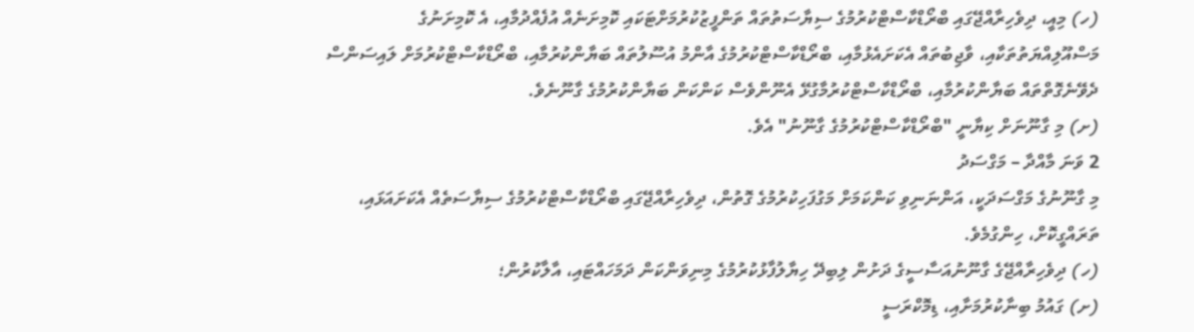(ހ) މިއީ، ދިވެހިރާއްޖޭގައި ބްރޯޑްކާސްޓްކުރުމުގެ ސިޔާސަތުތައް ތަންފީޒުކުރުމަށްޓަކައި ކޮމިށަނެއް އުފެއްދުމާއި، އެ ކޮމިށަނުގެ މަސްއޫލިއްޔަތުތަކާއި، ވާޖިބުތައް އެކަށައެޅުމާއި، ބްރޯޑްކާސްޓްކުރުމުގެ އާންމު އުސޫލުތައް ބަޔާންކުރުމާއި، ބްރޯޑްކާސްޓްކުރުމަށް ލައިސަންސް ދެވޭނެގޮތްތައް ބަޔާންކުރުމާއި، ބްރޯޑްކާސްޓްކުރުމާގުޅޭ އެނޫންވެސް ކަންކަން ބަޔާންކުރުމުގެ ގާނޫނެވެ.
(ށ) މި ގާނޫނަށް ކިޔާނީ "ބްރޯޑްކާސްޓްކުރުމުގެ ގާނޫނު" އެވެ.
2 ވަނަ މާއްދާ – މަގްސަދު
މި ގާނޫނުގެ މަގްސަދަކީ، އަންނަނިވި ކަންކަމަށް މަގުފަހިކުރުމުގެ ގޮތުން، ދިވެހިރާއްޖޭގައި ބްރޯޑްކާސްޓްކުރުމުގެ ސިޔާސަތެއް އެކަށައަޅައި، ތަރައްގީކޮށް، ހިންގުމެވެ.
(ހ) ދިވެހިރާއްޖޭގެ ގާނޫނުއަސާސީގެ ދަށުން ލިބިދޭ ހިޔާލުފާޅުކުރުމުގެ މިނިވަންކަން ދަމަހައްޓައި، އާލާކުރުން؛
(ށ) ގައުމު ބިނާކުރުމަށާއި، ޑިމޮކްރަސީ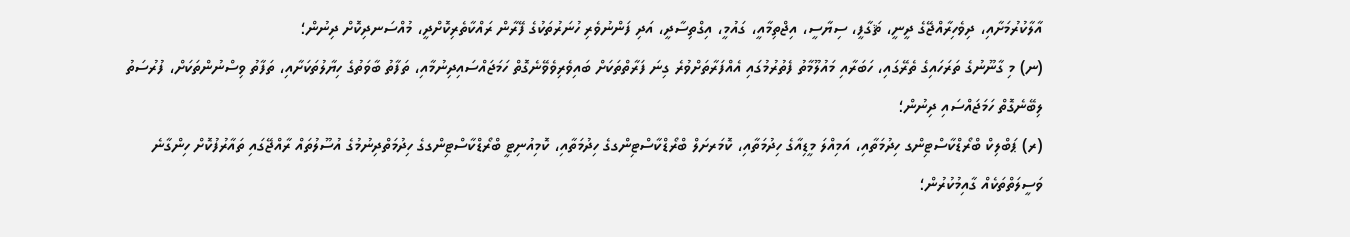އާލާކުރުމަށާއި، ދިވެހިރާއްޖޭގެ ދީނީ، ޘަގާފީ، ސިޔާސީ، އިޖްތިމާއީ، ގައުމީ، އިގްތިސާދީ، އަދި ފަންނުވެރި ހުނަރުތަކުގެ ފޭރާން ރައްކާތެރިކޮށްދީ، މުއްސަނދިކޮށް ދިނުން؛
(ނ) މި ގާނޫނުގެ ތަރަހައިގެ ތެރޭގައި، ހަބަރާއި މައުލޫމާތު ފެތުރުމުގައި އެއްފަރާތަށްވުރެ ގިނަ ފަރާތްތަކަށް ބައިވެރިވެވޭނެގޮތް ހަމަޖައްސައިދިނުމާއި، ތަފާތު ބާވަތުގެ ހިޔާލުތަކަށާއި، ތަފާތު ވިސްނުންތަކަށް، ފުރުސަތު ލިބޭނެގޮތް ހަމަޖައްސައި ދިނުން؛
(ރ) ޕަބްލިކް ބްރޯޑްކާސްޓިންގ ހިދުމަތާއި، އަމިއްލަ މީޑިއާގެ ހިދުމަތާއި، ކޮމަރށަލް ބްރޯޑްކާސްޓިންގގެ ހިދުމަތާއި، ކޮމިއުނިޓީ ބްރޯޑްކާސްޓިންގގެ ހިދުމަތްދިނުމުގެ އުސޫލުތައް ރާއްޖޭގައި ތައާރުފުކޮށް ހިންގާނެ ވަސީލަތްތަކެއް ގާއިމުކުރުން؛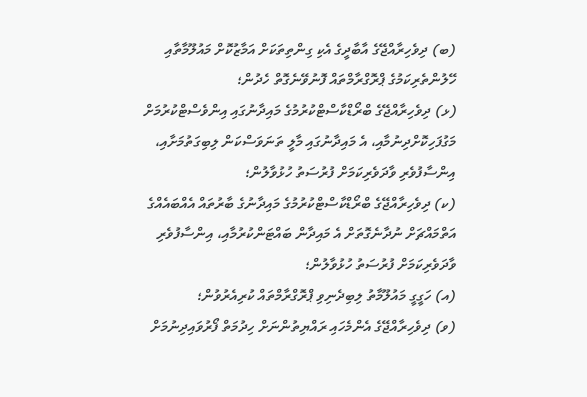(ބ) ދިވެހިރާއްޖޭގެ އާބާދީގެ އެކި ގިންތިތަކަށް އަމާޒުކޮށް މައުލޫމާތާއި ހޭލުންތެރިކަމުގެ ޕްރޮގްރާމްތައް ފޮނުވޭނެގޮތް ހެދުން؛
(ޅ) ދިވެހިރާއްޖޭގެ ބްރޯޑްކާސްޓްކުރުމުގެ މައިދާނުގައި އިންވެސްޓްކުރުމަށް މަގުފަހިކޮށްދިނުމާއި، އެ މައިދާނުގައި މާލީ ތަނަވަސްކަން ލިބިގަތުމަށާއި، އިންސާފުވެރި ވާދަވެރިކަމަށް ފުރުސަތު ހުޅުވާލުން؛
(ކ) ދިވެހިރާއްޖޭގެ ބްރޯޑްކާސްޓްކުރުމުގެ މައިދާނުގެ ބާރުތައް އެއްބައެއްގެ އަތްމައްޗަށް ނުދާނެގޮތަށް އެ މައިދާން ބައްޓަންކުރުމާއި، އިންސާފުވެރި ވާދަވެރިކަމަށް ފުރުސަތު ހުޅުވާލުން؛
(އ) ހަގީގީ މައުލޫމާތު ލިބިދެނިވި ޕްރޮގްރާމްތައް ކުރިއެރުވުން؛
(ވ) ދިވެހިރާއްޖޭގެ އެންމެހައި ރައްޔިތުންނަށް ހިދުމަތް ފޯރުވައިދިނުމަށް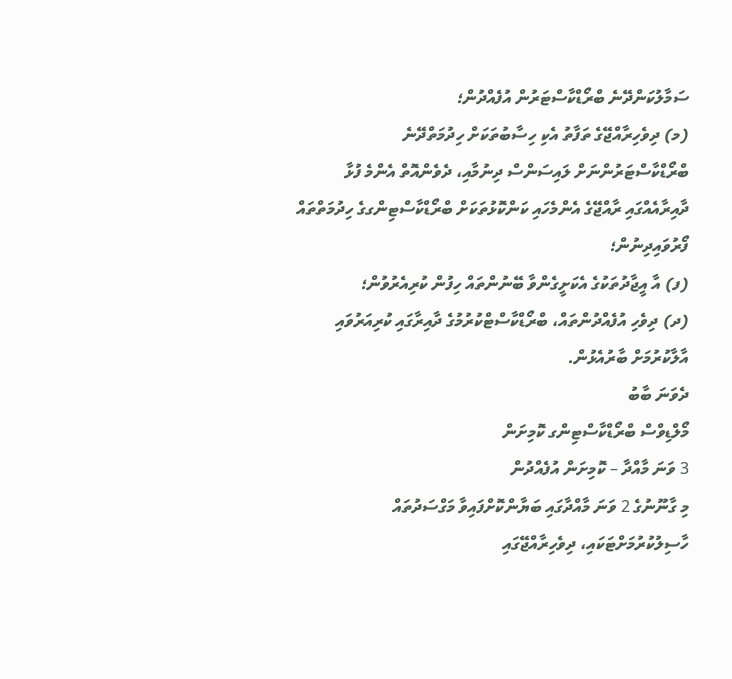ސަމާލުކަންދޭނެ ބްރޯޑްކާސްޓަރުން އުފެއްދުން؛
(މ) ދިވެހިރާއްޖޭގެ ތަފާތު އެކި ހިސާބުތަކަށް ހިދުމަތްދޭނެ ބްރޯޑްކާސްޓަރުންނަށް ލައިސަންސް ދިނުމާއި، ދެވެންއޮތް އެންމެ ފުޅާ ދާއިރާއެއްގައި ރާއްޖޭގެ އެންމެހައި ކަންކޮޅުތަކަށް ބްރޯޑްކާސްޓިންގގެ ހިދުމަތްތައް ފޯރުވައިދިނުން؛
(ފ) އާ އީޖާދުތަކުގެ އެކަށީގެންވާ ބޭނުންތައް ހިފުން ކުރިއެރުވުން؛
(ދ) ދިވެހި އުފެއްދުންތައް، ބްރޯޑްކާސްޓްކުރުމުގެ ދާއިރާގައި ކުރިއަރުވައި އާލާކުރުމަށް ބާރުއެޅުން.
ދެވަނަ ބާބު
މޯލްޑިވްސް ބްރޯޑްކާސްޓިންގ ކޮމިށަން
3 ވަނަ މާއްދާ – ކޮމިށަން އުފެއްދުން
މި ގާނޫނުގެ 2 ވަނަ މާއްދާގައި ބަޔާންކޮށްފައިވާ މަގްސަދުތައް ހާސިލުކުރުމަށްޓަކައި، ދިވެހިރާއްޖޭގައި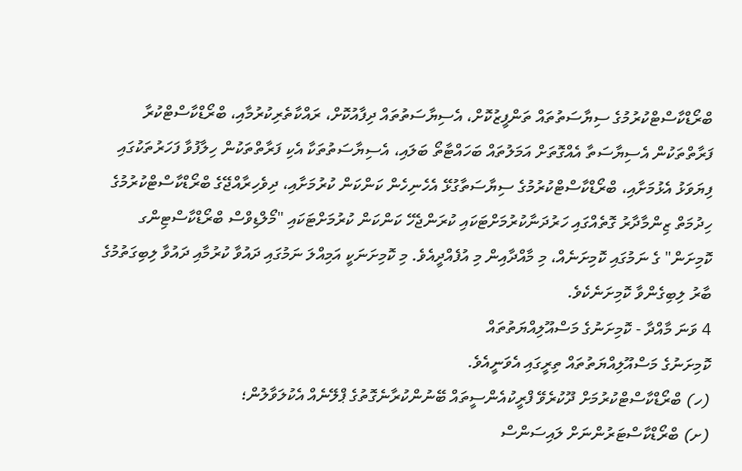ބްރޯޑްކާސްޓްކުރުމުގެ ސިޔާސަތުތައް ތަންފީޒުކޮށް، އެސިޔާސަތުތައް ދިފާއުކޮށް، ރައްކާތެރިކުރުމާއި، ބްރޯޑްކާސްޓްކުރާ ފަރާތްތަކުން އެސިޔާސަތާ އެއްގޮތަށް އަމަލުތައް ބަހައްޓާތޯ ބަލައި، އެސިޔާސަތުތަކާ އެކި ފަރާތްތަކުން ހިލާފުވާ ފަހަރުތަކުގައި ފިޔަވަޅު އެޅުމަށާއި، ބްރޯޑްކާސްޓްކުރުމުގެ ސިޔާސަތާގުޅޭ އެހެނިހެން ކަންކަން ކުރުމަށާއި، ދިވެހިރާއްޖޭގެ ބްރޯޑްކާސްޓްކުރުމުގެ ހިދުމަތް ޒިންމާދާރު ގޮތެއްގައި ހަރުދަނާކުރުމަށްޓަކައި ކުރަންޖެހޭ ކަންކަން ކުރުމަށްޓަކައި "މޯލްޑިވްސް ބްރޯޑްކާސްޓިންގ ކޮމިށަން" ގެ ނަމުގައި ކޮމިށަނެއް، މި މާއްދާއިން މި އުފެއްދީއެވެ. މި ކޮމިށަނަކީ އަމިއްލަ ނަމުގައި ދައުވާ ކުރުމާއި ދައުވާ ލިބިގަތުމުގެ ބާރު ލިބިގެންވާ ކޮމިށަނެކެވެ.
4 ވަނަ މާއްދާ - ކޮމިށަނުގެ މަސްއޫލިއްޔަތުތައް
ކޮމިށަނުގެ މަސްއޫލިއްޔަތުތައް ތިރީގައި އެވަނީއެވެ.
(ހ) ބްރޯޑްކާސްޓްކުރުމަށް ދޫކުރެވޭ ފްރީކުއެންސީތައް ބޭނުންކުރާނެގޮތުގެ ޕްލޭނެއް އެކުލަވާލުން؛
(ށ) ބްރޯޑްކާސްޓަރުންނަށް ލައިސަންސް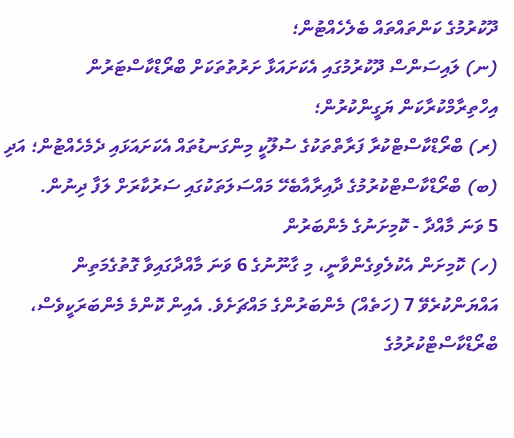ދޫކުރުމުގެ ކަންތައްތައް ބެލެހެއްޓުން؛
(ނ) ލައިސަންސް ދޫކުރުމުގައި އެކަށައަޅާ ށަރުތުތަކަށް ބްރޯޑްކާސްޓަރުން އިހްތިރާމްކުރާކަން ޔަގީންކުރުން؛
(ރ) ބްރޯޑްކާސްޓްކުރާ ފަރާތްތަކުގެ ސުލޫކީ މިންގަނޑުތައް އެކަށައަޅައި ދެމެހެއްޓުން؛ އަދި
(ބ) ބްރޯޑްކާސްޓްކުރުމުގެ ދާއިރާއާބެހޭ މައްސަލަތަކުގައި ސަރުކާރަށް ލަފާ ދިނުން.
5 ވަނަ މާއްދާ - ކޮމިށަނުގެ މެންބަރުން
(ހ) ކޮމިށަން އެކުލެވިގެންވާނީ، މި ގާނޫނުގެ 6 ވަނަ މާއްދާގައިވާ ގޮތުގެމަތިން އައްޔަންކުރެވޭ 7 (ހަތެއް) މެންބަރުންގެ މައްޗަށެވެ. އެއިން ކޮންމެ މެންބަރަކީވެސް، ބްރޯޑްކާސްޓްކުރުމުގެ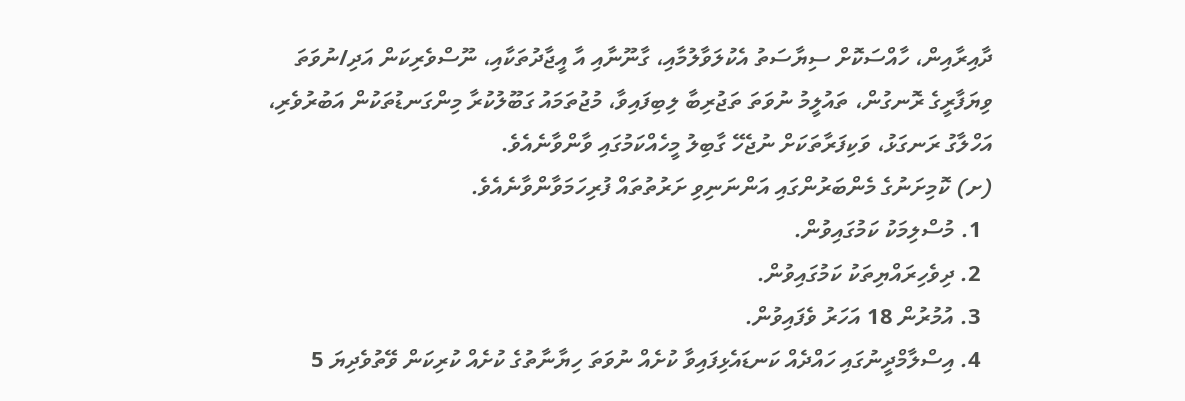ދާއިރާއިން، ހާއްސަކޮށް ސިޔާސަތު އެކުލަވާލުމާއި، ގާނޫނާއި އާ އީޖާދުތަކާއި، ނޫސްވެރިކަން އަދި/ނުވަތަ ވިޔަފާރީގެ ރޮނގުން، ތައުލީމު ނުވަތަ ތަޖުރިބާ ލިބިފައިވާ، މުޖުތަމައު ގަބޫލުކުރާ މިންގަނޑުތަކުން އަބުރުވެރި، އަހްލާގު ރަނގަޅު، ވަކިފަރާތަކަށް ނުޖެހޭ ގާބިލު މީހެއްކަމުގައި ވާންވާނެއެވެ.
(ށ) ކޮމިށަނުގެ މެންބަރުންގައި އަންނަނިވި ށަރުތުތައް ފުރިހަމަވާންވާނެއެވެ.
  1. މުސްލިމަކު ކަމުގައިވުން.
  2. ދިވެހިރައްޔިތަކު ކަމުގައިވުން.
  3. އުމުރުން 18 އަހަރު ވެފައިވުން.
  4. އިސްލާމްދީނުގައި ހައްދެއް ކަނޑައެޅިފައިވާ ކުށެއް ނުވަތަ ހިޔާނާތުގެ ކުށެއް ކުރިކަން ވޭތުވެދިޔަ 5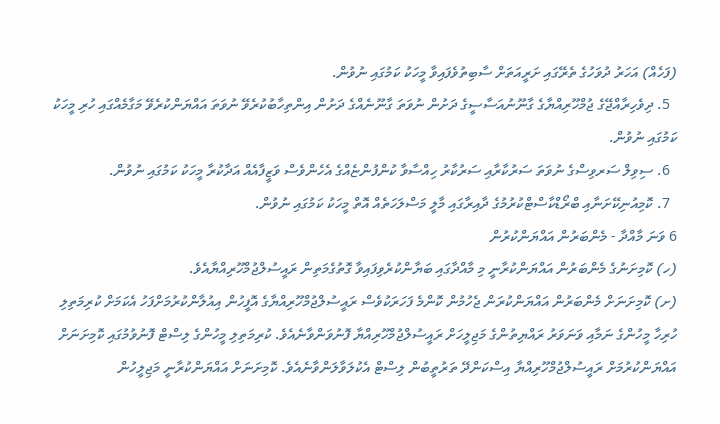(ފަހެއް) އަހަރު ދުވަހުގެ ތެރޭގައި ށަރީއަތަށް ސާބިތުވެފައިވާ މީހަކު ކަމުގައި ނުވުން.
  5. ދިވެހިރާއްޖޭގެ ޖުމްހޫރިއްޔާގެ ގާނޫނުއަސާސީގެ ދަށުން ނުވަތަ ގާނޫނެއްގެ ދަށުން އިންތިހާބުކުރެވޭ ނުވަތަ އައްޔަންކުރެވޭ މަގާމެއްގައި ހުރި މީހަކު ކަމުގައި ނުވުން.
  6. ސިވިލް ސަރވިސްގެ ނުވަތަ ސަރުކާރާއި ސަރުކާރު ހިއްސާވާ ކުންފުންޏެއްގެ އެހެންވެސް ވަޒީފާއެއް އަދާކުރާ މީހަކު ކަމުގައި ނުވުން.
  7. ކޮމިއުނިކޭށަނާއި ބްރޯޑްކާސްޓްކުރުމުގެ ދާއިރާގައި މާލީ މަސްލަހަތެއް އޮތް މީހަކު ކަމުގައި ނުވުން.
6 ވަނަ މާއްދާ - މެންބަރުން އައްޔަންކުރުން
(ހ) ކޮމިށަނުގެ މެންބަރުން އައްޔަންކުރާނީ މި މާއްދާގައި ބަޔާންކުރެވިފައިވާ ގޮތުގެމަތިން ރައީސުލްޖުމްހޫރިއްޔާއެވެ.
(ށ) ކޮމިށަނަށް މެންބަރުން އައްޔަންކުރަން ޖެހުމުން ކޮންމެ ފަހަރަކުވެސް ރައީސުލްޖުމްހޫރިއްޔާގެ އޮފީހުން އިއުލާންކުރުމަށްފަހު އެކަމަށް ކުރިމަތިލި ހުރިހާ މީހުންގެ ނަމާއި ވަނަވަރު ރައްޔިތުންގެ މަޖިލީހަށް ރައީސުލްޖުމްހޫރިއްޔާ ފޮނުވަންވާނެއެވެ. ކުރިމަތިލި މީހުންގެ ލިސްޓް ފޮނުވުމުގައި ކޮމިށަނަށް އައްޔަންކުރުމަށް ރައީސުލްޖުމްހޫރިއްޔާ އިސްކަންދޭ ތަރުތީބުން ލިސްޓް އެކުލަވާލަންވާނެއެވެ. ކޮމިށަނަށް އައްޔަންކުރާނީ މަޖިލީހުން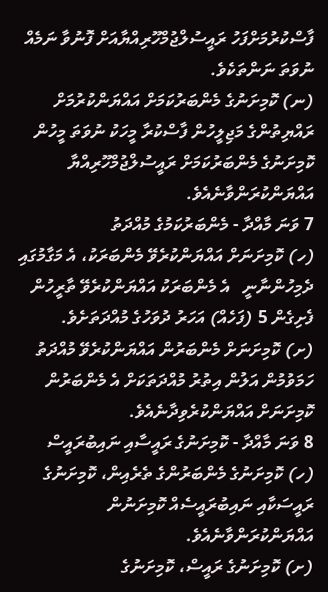ފާސްކުރުމަށްފަހު ރައީސުލްޖުމްހޫރިއްޔާއަށް ފޮނުވާ ނަމެއް ނުވަތަ ނަންތަކެވެ.
(ނ) ކޮމިށަނުގެ މެންބަރުކަމަށް އައްޔަންކުރުމަށް ރައްޔިތުންގެ މަޖިލީހުން ފާސްކުރާ މީހަކު ނުވަތަ މީހުން ކޮމިށަނުގެ މެންބަރުކަމަށް ރައީސުލްޖުމްހޫރިއްޔާ އައްޔަންކުރަންވާނެއެވެ.
7 ވަނަ މާއްދާ - މެންބަރުކަމުގެ މުއްދަތު
(ހ) ކޮމިށަނަށް އައްޔަންކުރެވޭ މެންބަރަކު، އެ މަގާމުގައި ދެމިހުންނާނީ   އެ މެންބަރަކު އައްޔަންކުރެވޭ ތާރީހުން ފެށިގެން 5 (ފަހެއް) އަހަރު ދުވަހުގެ މުއްދަތަށެވެ.
(ށ) ކޮމިށަނަށް މެންބަރުން އައްޔަންކުރެވޭ މުއްދަތު ހަމަވުމުން އަލުން އިތުރު މުއްދަތަކަށް އެ މެންބަރުން ކޮމިށަނަށް އައްޔަންކުރެވިދާނެއެވެ.
8 ވަނަ މާއްދާ - ކޮމިށަނުގެ ރައީސާއި ނައިބުރައީސް
(ހ) ކޮމިށަނުގެ މެންބަރުންގެ ތެރެއިން، ކޮމިށަނުގެ ރައީސަކާއި ނައިބުރައީސެއް ކޮމިށަނުން އައްޔަންކުރަންވާނެއެވެ.
(ށ) ކޮމިށަނުގެ ރައީސް، ކޮމިށަނުގެ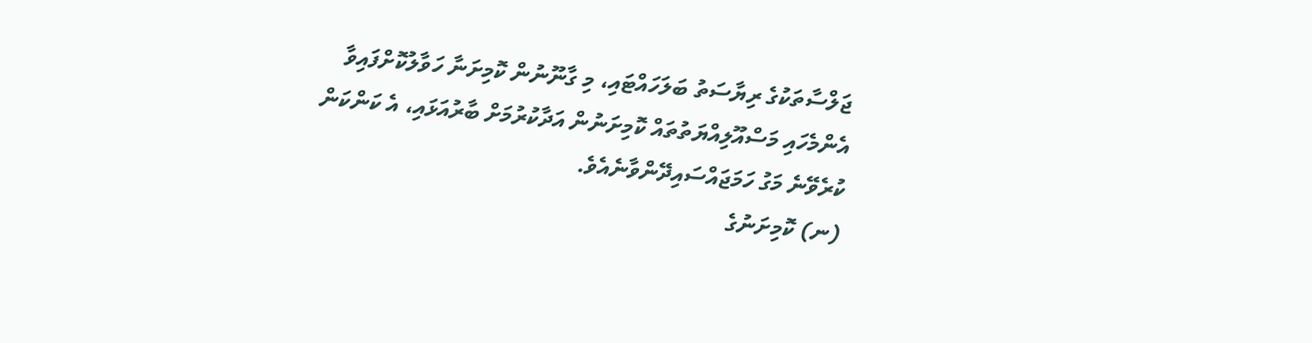ޖަލްސާތަކުގެ ރިޔާސަތު ބަލަހައްޓައި، މި ގާނޫނުން ކޮމިށަނާ ހަވާލުކޮށްފައިވާ އެންމެހައި މަސްއޫލިއްޔަތުތައް ކޮމިށަނުން އަދާކުރުމަށް ބާރުއަޅައި، އެ ކަންކަން ކުރެވޭނެ މަގު ހަމަޖައްސައިދޭންވާނެއެވެ.
(ނ) ކޮމިށަނުގެ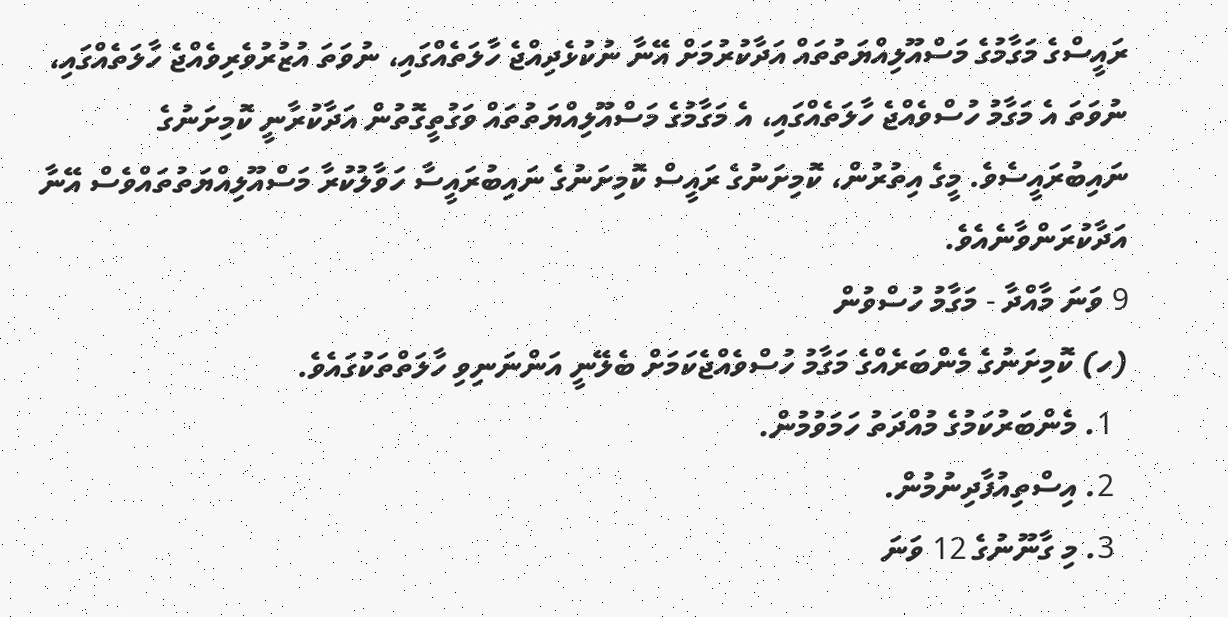ރައީސްގެ މަގާމުގެ މަސްއޫލިއްޔަތުތައް އަދާކުރުމަށް އޭނާ ނުކުޅެދިއްޖެ ހާލަތެއްގައި، ނުވަތަ އުޒުރުވެރިވެއްޖެ ހާލަތެއްގައި، ނުވަތަ އެ މަގާމު ހުސްވެއްޖެ ހާލަތެއްގައި، އެ މަގާމުގެ މަސްއޫލިއްޔަތުތައް ވަގުތީގޮތުން އަދާކުރާނީ ކޮމިށަނުގެ ނައިބުރައީސެވެ. މީގެ އިތުރުން، ކޮމިށަނުގެ ރައީސް ކޮމިށަނުގެ ނައިބުރައީސާ ހަވާލުކުރާ މަސްއޫލިއްޔަތުތައްވެސް އޭނާ އަދާކުރަންވާނެއެވެ.
9 ވަނަ މާއްދާ - މަގާމު ހުސްވުން
(ހ) ކޮމިށަނުގެ މެންބަރެއްގެ މަގާމު ހުސްވެއްޖެކަމަށް ބެލޭނީ އަންނަނިވި ހާލަތްތަކުގައެވެ.
  1. މެންބަރުކަމުގެ މުއްދަތު ހަމަވުމުން.
  2. އިސްތިއުފާދިނުމުން.
  3. މި ގާނޫނުގެ 12 ވަނަ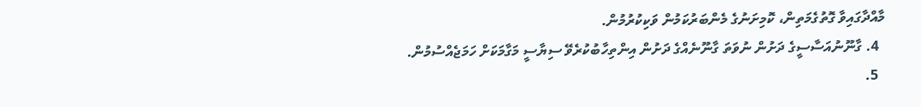މާއްދާގައިވާ ގޮތުގެމަތިން، ކޮމިށަނުގެ މެންބަރުކަމުން ވަކިކުރުމުން.
  4. ގާނޫނުއަސާސީގެ ދަށުން ނުވަތަ ގާނޫނެއްގެ ދަށުން އިންތިހާބުކުރެވޭ ސިޔާސީ މަގާމަކަށް ހަމަޖެއްސުމުން.
  5.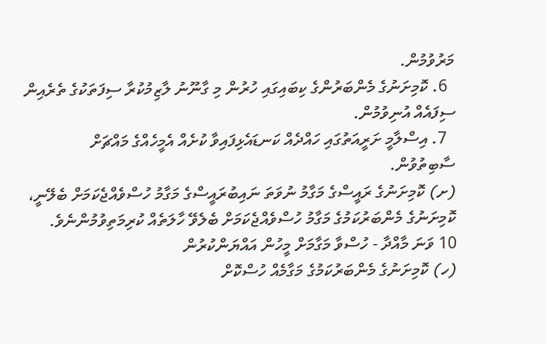މަރުވުމުން.
  6. ކޮމިށަނުގެ މެންބަރުންގެ ކިބައިގައި ހުރުން މި ގާނޫނު ލާޒިމުކުރާ ސިފަތަކުގެ ތެރެއިން ސިފައެއް އުނިވުމުން.
  7. އިސްލާމީ ށަރީއަތުގައި ހައްދެއް ކަނޑައެޅިފައިވާ ކުށެއް އެމީހެއްގެ މައްޗަށް ސާބިތުވުން.
(ށ) ކޮމިށަނުގެ ރައީސްގެ މަގާމު ނުވަތަ ނައިބުރައީސްގެ މަގާމު ހުސްވެއްޖެކަމަށް ބެލޭނީ، ކޮމިށަނުގެ މެންބަރުކަމުގެ މަގާމު ހުސްވެއްޖެކަމަށް ބެލެވޭ ހާލަތެއް ކުރިމަތިވުމުންނެވެ.
10 ވަނަ މާއްދާ - ހުސްވާ މަގާމަށް މީހުން އައްޔަންކުރުން
(ހ) ކޮމިށަނުގެ މެންބަރުކަމުގެ މަގާމެއް ހުސްކޮށް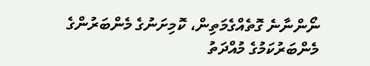ނޯންނާނެ ގޮތެއްގެމަތިން، ކޮމިށަނުގެ މެންބަރުންގެ މެންބަރުކަމުގެ މުއްދަތު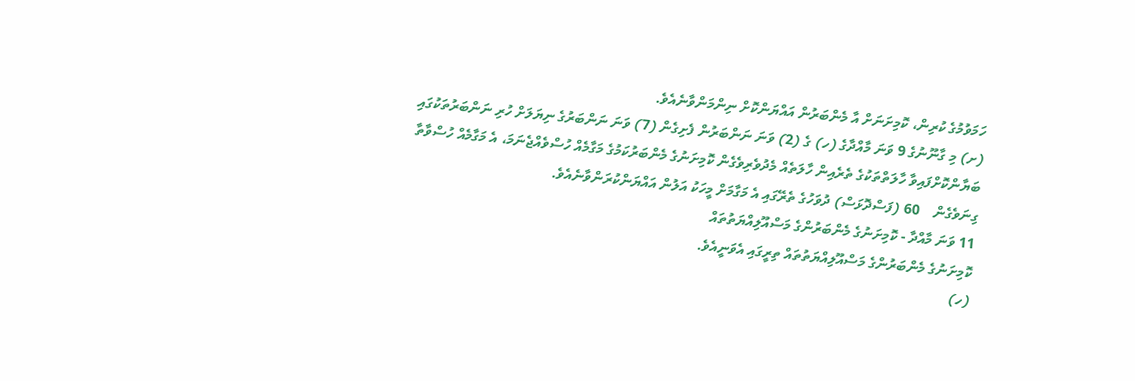ހަމަވުމުގެ ކުރިން، ކޮމިށަނަށް އާ މެންބަރުން އައްޔަންކޮށް ނިންމަންވާނެއެވެ.
(ށ) މި ގާނޫނުގެ 9 ވަނަ މާއްދާގެ (ހ) ގެ (2) ވަނަ ނަންބަރުން ފެށިގެން (7) ވަނަ ނަންބަރުގެ ނިޔަލަށް ހުރި ނަންބަރުތަކުގައި ބަޔާންކޮށްފައިވާ ހާލަތްތަކުގެ ތެރެއިން ހާލަތެއް މެދުވެރިވެގެން ކޮމިށަނުގެ މެންބަރުކަމުގެ މަގާމެއް ހުސްވެއްޖެނަމަ، އެ މަގާމެއް ހުސްވާތާ ގިނަވެގެން    60 (ފަސްދޮޅަސް) ދުވަހުގެ ތެރޭގައި އެ މަގާމަށް މީހަކު އަލުން އައްޔަންކުރަންވާނެއެވެ.
11 ވަނަ މާއްދާ - ކޮމިށަނުގެ މެންބަރުންގެ މަސްއޫލިއްޔަތުތައް
ކޮމިށަނުގެ މެންބަރުންގެ މަސްއޫލިއްޔަތުތައް ތިރީގައި އެވަނީއެވެ.
(ހ)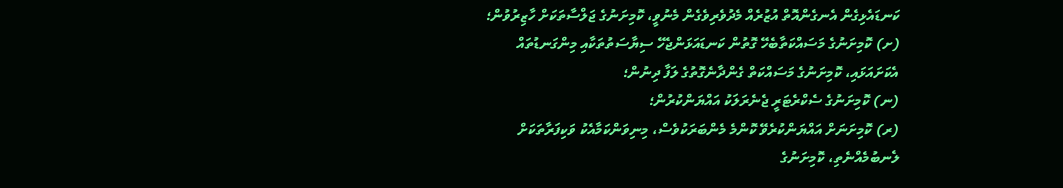ކަނޑައެޅިގެން އެނގެންއޮތް އުޒުރެއް މެދުވެރިވެގެން މެނުވީ، ކޮމިށަނުގެ ޖަލްސާތަކަށް ހާޒިރުވުން؛
(ށ) ކޮމިށަނުގެ މަސައްކަތާބެހޭ ގޮތުން ކަނޑައަޅަންޖެހޭ ސިޔާސަތުތަކާއި މިންގަނޑުތައް އެކަށައަޅައި، ކޮމިށަނުގެ މަސައްކަތް ގެންދާނެގޮތުގެ ލަފާ ދިނުން؛
(ނ) ކޮމިށަނުގެ ސެކްރެޓަރީ ޖެނެރަލަކު އައްޔަންކުރުން؛
(ރ) ކޮމިށަނަށް އައްޔަންކުރެވޭ ކޮންމެ މެންބަރަކުވެސް، މިނިވަންކަމާއެކު ވަކިފަރާތަކަށް ލެނބުމެއްނެތި، ކޮމިށަނުގެ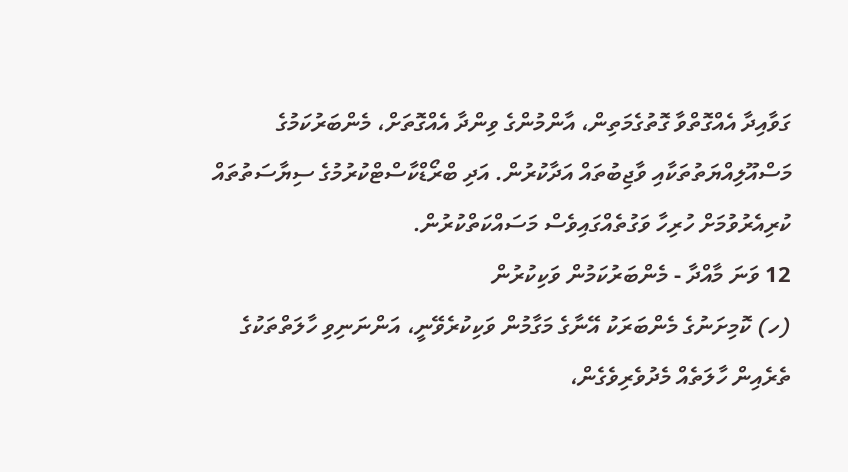ގަވާއިދާ އެއްގޮތްވާ ގޮތުގެމަތިން، އާންމުންގެ ވިންދާ އެއްގޮތަށް، މެންބަރުކަމުގެ މަސްއޫލިއްޔަތުތަކާއި ވާޖިބުތައް އަދާކުރުން. އަދި ބްރޯޑްކާސްޓްކުރުމުގެ ސިޔާސަތުތައް ކުރިއެރުވުމަށް ހުރިހާ ވަގުތެއްގައިވެސް މަސައްކަތްކުރުން.
12 ވަނަ މާއްދާ - މެންބަރުކަމުން ވަކިކުރުން
(ހ) ކޮމިށަނުގެ މެންބަރަކު އޭނާގެ މަގާމުން ވަކިކުރެވޭނީ، އަންނަނިވި ހާލަތްތަކުގެ ތެރެއިން ހާލަތެއް މެދުވެރިވެގެން،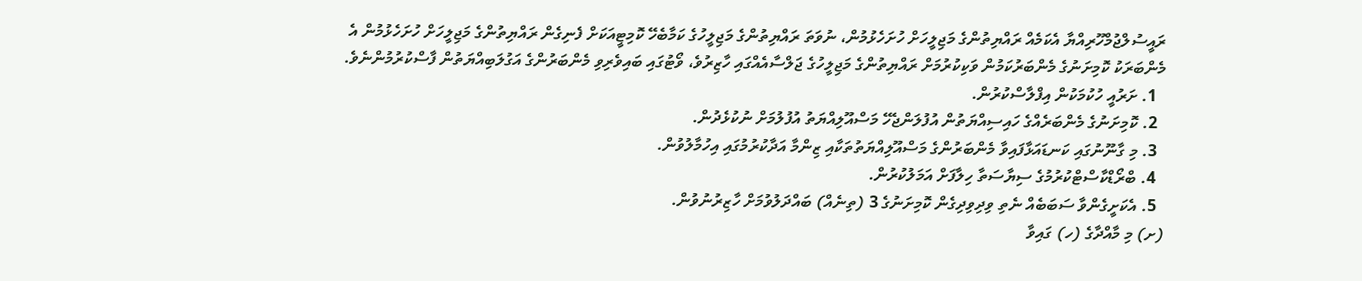ރައީސުލްޖުމްހޫރިއްޔާ އެކަމެއް ރައްޔިތުންގެ މަޖިލީހަށް ހުށަހެޅުމުން، ނުވަތަ ރައްޔިތުންގެ މަޖިލީހުގެ ކަމާބެހޭ ކޮމިޓީއަކަށް ފެނިގެން ރައްޔިތުންގެ މަޖިލީހަށް ހުށަހެޅުމުން އެ މެންބަރަކު ކޮމިށަނުގެ މެންބަރުކަމުން ވަކިކުރުމަށް ރައްޔިތުންގެ މަޖިލީހުގެ ޖަލްސާއެއްގައި ހާޒިރުވެ، ވޯޓުގައި ބައިވެރިވި މެންބަރުންގެ އަގުލަބިއްޔަތުން ފާސްކުރުމުންނެވެ.
  1. ށަރުއީ ހުކުމަކުން އިފްލާސްކުރުން.
  2. ކޮމިށަނުގެ މެންބަރެއްގެ ހައިސިއްޔަތުން އުފުލަންޖެހޭ މަސްއޫލިއްޔަތު އުފުލުމަށް ނުކުޅެދުން.
  3. މި ގާނޫނުގައި ކަނޑައަޅާފައިވާ މެންބަރުންގެ މަސްއޫލިއްޔަތުތަކާއި ޒިންމާ އަދާކުރުމުގައި އިހުމާލުވުން.
  4. ބްރޯޑްކާސްޓްކުރުމުގެ ސިޔާސަތާ ހިލާފަށް އަމަލުކުރުން.
  5. އެކަށީގެންވާ ސަބަބެއް ނެތި ވިދިވިދިގެން ކޮމިށަނުގެ 3 (ތިނެއް) ބައްދަލުވުމަށް ހާޒިރުނުވުން.
(ށ) މި މާއްދާގެ (ހ) ގައިވާ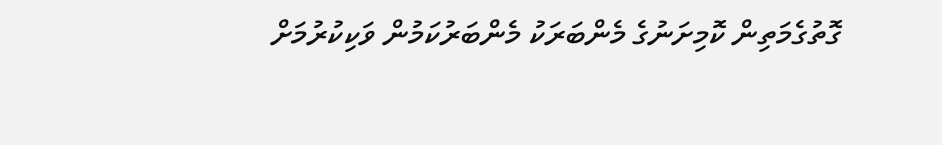ގޮތުގެމަތިން ކޮމިށަނުގެ މެންބަރަކު މެންބަރުކަމުން ވަކިކުރުމަށް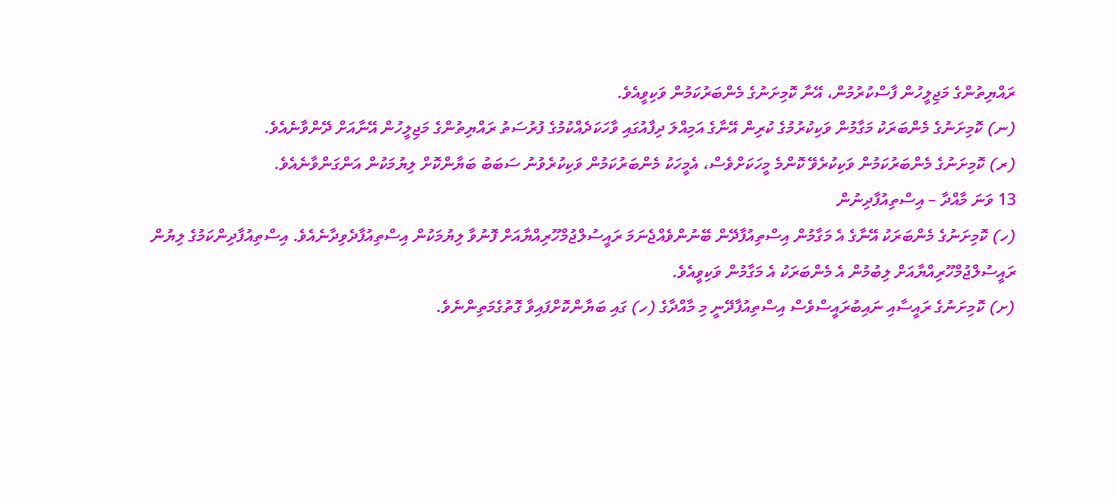ރައްޔިތުންގެ މަޖިލީހުން ފާސްކުރުމުން، އޭނާ ކޮމިށަނުގެ މެންބަރުކަމުން ވަކިވީއެވެ.
(ނ) ކޮމިށަނުގެ މެންބަރަކު މަގާމުން ވަކިކުރުމުގެ ކުރިން އޭނާގެ އަމިއްލަ ދިފާއުގައި ވާހަކަދެއްކުމުގެ ފުރުސަތު ރައްޔިތުންގެ މަޖިލީހުން އޭނާއަށް ދޭންވާނެއެވެ.
(ރ) ކޮމިށަނުގެ މެންބަރުކަމުން ވަކިކުރެވޭ ކޮންމެ މީހަކަށްވެސް، އެމީހަކު މެންބަރުކަމުން ވަކިކުރެވުނު ސަބަބު ބަޔާންކޮށް ލިޔުމަކުން އަންގަންވާނެއެވެ.
13 ވަނަ މާއްދާ – އިސްތިއުފާދިނުން
(ހ) ކޮމިށަނުގެ މެންބަރަކު އޭނާގެ އެ މަގާމުން އިސްތިއުފާދޭން ބޭނުންވެއްޖެނަމަ ރައީސުލްޖުމްހޫރިއްޔާއަށް ފޮނުވާ ލިޔުމަކުން އިސްތިއުފާދެވިދާނެއެވެ. އިސްތިއުފާދިންކަމުގެ ލިޔުން ރައީސުލްޖުމްހޫރިއްޔާއަށް ލިބުމުން އެ މެންބަރަކު އެ މަގާމުން ވަކިވީއެވެ.
(ށ) ކޮމިށަނުގެ ރައީސާއި ނައިބުރައީސްވެސް އިސްތިއުފާދޭނީ މި މާއްދާގެ (ހ) ގައި ބަޔާންކޮށްފައިވާ ގޮތުގެމަތިންނެވެ.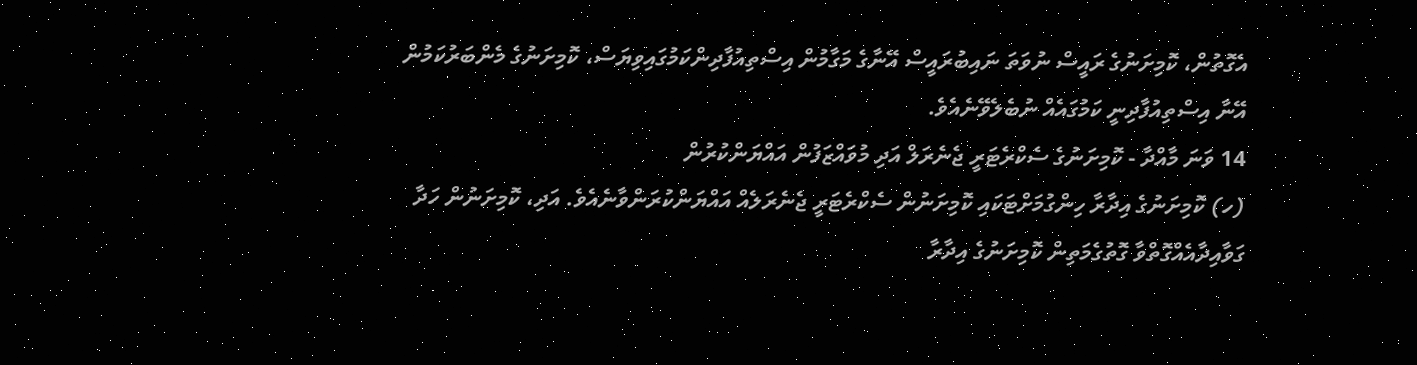އެގޮތުން، ކޮމިށަނުގެ ރައީސް ނުވަތަ ނައިބުރައީސް އޭނާގެ މަގާމުން އިސްތިއުފާދިންކަމުގައިވިޔަސް، ކޮމިށަނުގެ މެންބަރުކަމުން އޭނާ އިސްތިއުފާދިނީ ކަމުގައެއް ނުބެލެވޭނެއެވެ.
14 ވަނަ މާއްދާ - ކޮމިށަނުގެ ސެކްރެޓަރީ ޖެނެރަލް އަދި މުވައްޒަފުން އައްޔަންކުރުން
(ހ) ކޮމިށަނުގެ އިދާރާ ހިންގުމަށްޓަކައި ކޮމިށަނުން ސެކްރެޓަރީ ޖެނެރަލެއް އައްޔަންކުރަންވާނެއެވެ. އަދި، ކޮމިށަނުން ހަދާ ގަވާއިދާއެއްގޮތްވާ ގޮތުގެމަތިން ކޮމިށަނުގެ އިދާރާ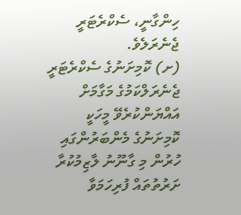ހިންގާނީ، ސެކްރެޓަރީ ޖެނެރަލެވެ.
(ށ) ކޮމިށަނުގެ ސެކްރެޓަރީ ޖެނެރަލްކަމުގެ މަގާމަށް އައްޔަންކުރެވޭ މީހަކީ ކޮމިށަނުގެ މެންބަރުންގައި ހުރުން މި ގާނޫނު ލާޒިމުކުރާ ށަރުތުތައް ފުރިހަމަވާ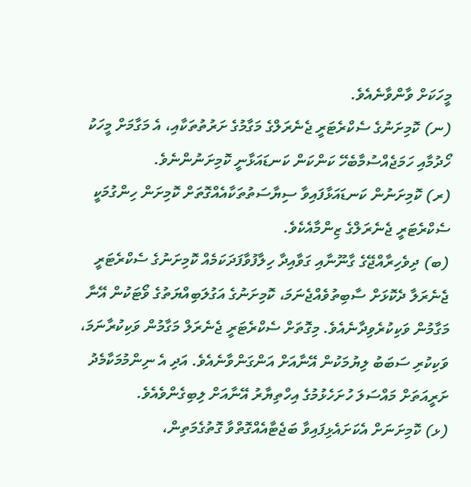މީހަކަށް ވާންވާނެއެވެ.
(ނ) ކޮމިށަނުގެ ސެކްރެޓަރީ ޖެނެރަލްގެ މަގާމުގެ ށަރުތުތަކާއި، އެ މަގާމަށް މީހަކު ހޯދުމާއި ހަމަޖެއްސުމާބެހޭ ކަންކަން ކަނޑައަޅާނީ ކޮމިށަނުންނެވެ.
(ރ) ކޮމިށަނުން ކަނޑައަޅާފައިވާ ސިޔާސަތުތަކާއެއްގޮތަށް ކޮމިށަން ހިންގުމަކީ ސެކްރެޓަރީ ޖެނެރަލްގެ ޒިންމާއެކެވެ.
(ބ) ދިވެހިރާއްޖޭގެ ގާނޫނާއި ގަވާއިދާ ހިލާފުވާފަދަކަމެއް ކޮމިށަނުގެ ސެކްރެޓަރީ ޖެނެރަލާ ދެކޮޅަށް ސާބިތުވެއްޖެނަމަ، ކޮމިށަނުގެ އަގުލަބިއްޔަތުގެ ވޯޓަކުން އޭނާ މަގާމުން ވަކިކުރެވިދާނެއެވެ. މިގޮތަށް ސެކްރެޓަރީ ޖެނެރަލް މަގާމުން ވަކިކުރާނަމަ، ވަކިކުރި ސަބަބު ލިޔުމަކުން އޭނާއަށް އަންގަންވާނެއެވެ. އަދި އެ ނިންމުމަކާމެދު ށަރީއަތަށް މައްސަލަ ހުށަހެޅުމުގެ އިހްތިޔާރު އޭނާއަށް ލިބިގެންވެއެވެ.
(ޅ) ކޮމިށަނަށް އެކަށައެޅިފައިވާ ބަޖެޓާއެއްގޮތްވާ ގޮތުގެމަތިން،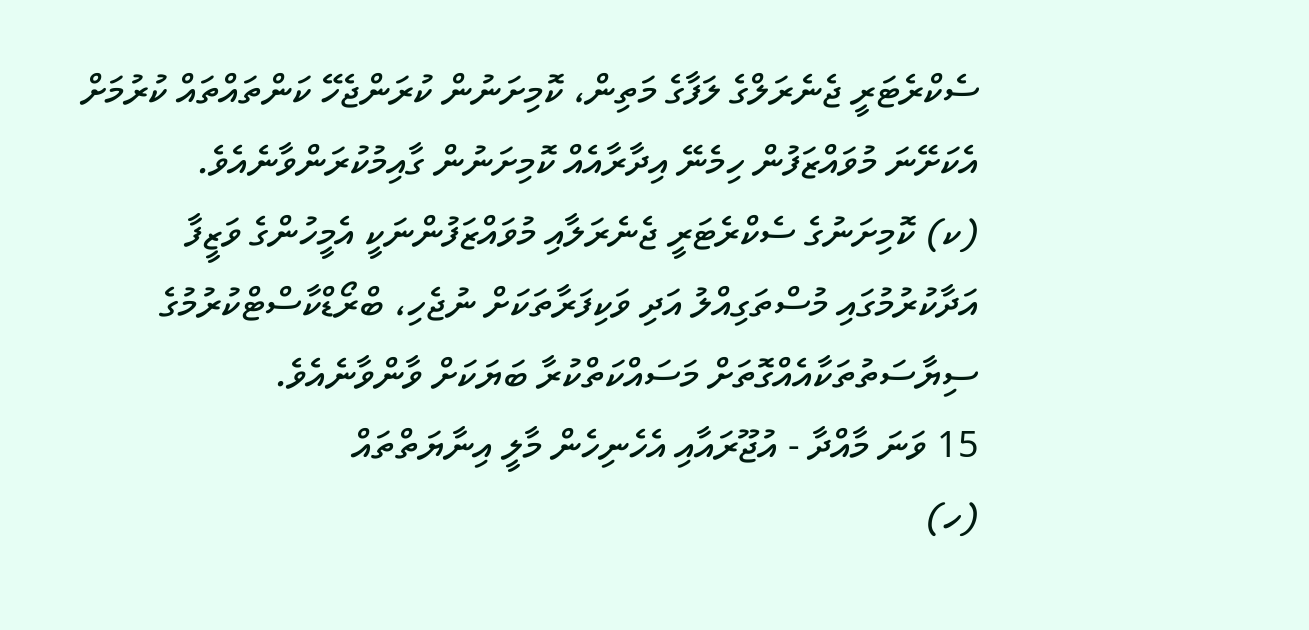ސެކްރެޓަރީ ޖެނެރަލްގެ ލަފާގެ މަތިން، ކޮމިށަނުން ކުރަންޖެހޭ ކަންތައްތައް ކުރުމަށް އެކަށޭނަ މުވައްޒަފުން ހިމެނޭ އިދާރާއެއް ކޮމިށަނުން ގާއިމުކުރަންވާނެއެވެ.
(ކ) ކޮމިށަނުގެ ސެކްރެޓަރީ ޖެނެރަލާއި މުވައްޒަފުންނަކީ އެމީހުންގެ ވަޒީފާ އަދާކުރުމުގައި މުސްތަގިއްލު އަދި ވަކިފަރާތަކަށް ނުޖެހި، ބްރޯޑްކާސްޓްކުރުމުގެ ސިޔާސަތުތަކާއެއްގޮތަށް މަސައްކަތްކުރާ ބަޔަކަށް ވާންވާނެއެވެ.
15 ވަނަ މާއްދާ - އުޖޫރައާއި އެހެނިހެން މާލީ އިނާޔަތްތައް
(ހ)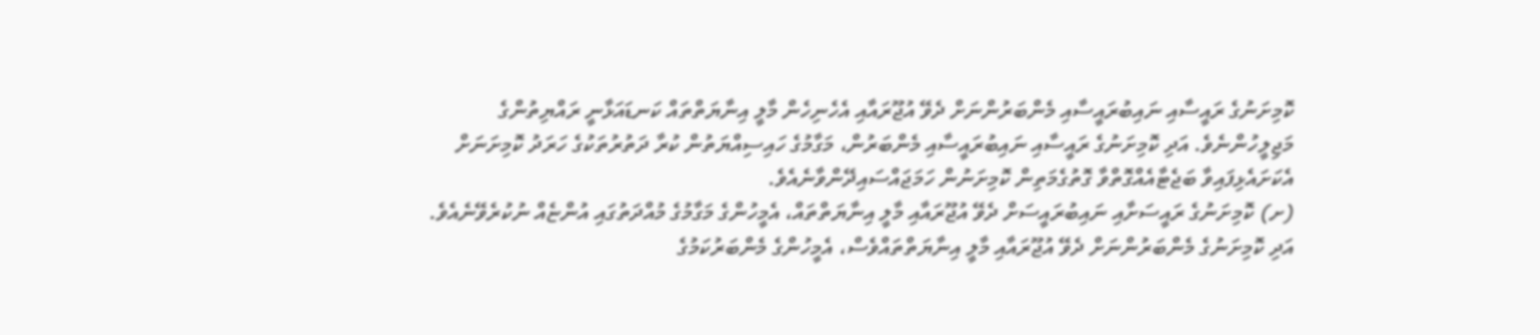ކޮމިށަނުގެ ރައީސާއި ނައިބުރައީސާއި މެންބަރުންނަށް ދެވޭ އުޖޫރައާއި އެހެނިހެން މާލީ އިނާޔަތްތައް ކަނޑައަޅާނީ ރައްޔިތުންގެ މަޖިލީހުންނެވެ. އަދި ކޮމިށަނުގެ ރައީސާއި ނައިބުރައީސާއި މެންބަރުން، މަގާމުގެ ހައިސިއްޔަތުން ކުރާ ދަތުރުތަކުގެ ހަރަދު ކޮމިށަނަށް އެކަށައެޅިފައިވާ ބަޖެޓާއެއްގޮތްވާ ގޮތުގެމަތިން ކޮމިށަނުން ހަމަޖައްސައިދޭންވާނެއެވެ.
(ށ) ކޮމިށަނުގެ ރައީސަށާއި ނައިބުރައީސަށް ދެވޭ އުޖޫރައާއި މާލީ އިނާޔަތްތައް، އެމީހުންގެ މަގާމުގެ މުއްދަތުގައި އުންޏެއް ނުކުރެވޭނެއެވެ. އަދި ކޮމިށަނުގެ މެންބަރުންނަށް ދެވޭ އުޖޫރައާއި މާލީ އިނާޔަތްތައްވެސް، އެމީހުންގެ މެންބަރުކަމުގެ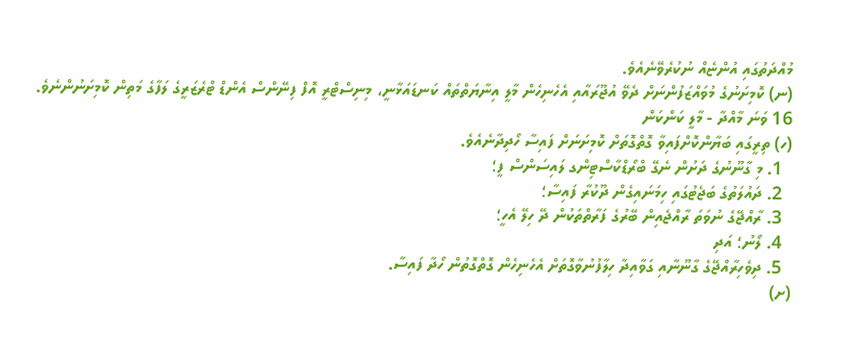މުއްދަތުގައި އުންޏެއް ނުކުރެވޭނެއެވެ.
(ނ) ކޮމިށަނުގެ މުވައްޒަފުންނަށް ދެވޭ އުޖޫރައާއި އެހެނިހެން މާލީ އިނާޔަތްތައް ކަނޑައަޅާނީ، މިނިސްޓްރީ އޮފް ފިނޭންސް އެންޑް ޓްރެޒަރީގެ ލަފާގެ މަތިން ކޮމިށަނުންނެވެ.
16 ވަނަ މާއްދާ - މާލީ ކަންކަން
(ހ) ތިރީގައި ބަޔާންކޮށްފައިވާ ގޮތްގޮތަށް ކޮމިށަނަށް ފައިސާ ހޯދިދާނެއެވެ.
  1. މި ގާނޫނުގެ ދަށުން ނެގޭ ބްރޯޑްކާސްޓިންގ ލައިސަންސް ފީ؛
  2. ދައުލަތުގެ ބަޖެޓުގައި ހިމަނައިގެން ދޫކުރާ ފައިސާ؛
  3. ރާއްޖޭގެ ނުވަތަ ރާއްޖެއިން ބޭރުގެ ފަރާތްތަކުން ދޭ ހިލޭ އެހީ؛
  4. ލޯނު؛ އަދި
  5. ދިވެހިރާއްޖޭގެ ގާނޫނާއި ގަވާއިދާ ހިލާފުނުވާގޮތަށް އެހެނިހެން ގޮތްގޮތުން ހޯދާ ފައިސާ.
(ށ)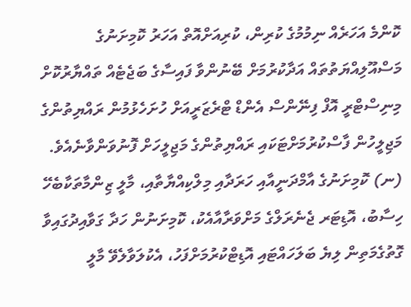ކޮންމެ އަހަރެއް ނިމުމުގެ ކުރިން، ކުރިއަށްއޮތް އަހަރު ކޮމިށަނުގެ މަސްއޫލިއްޔަތުތައް އަދާކުރުމަށް ބޭނުންވާ ފައިސާގެ ބަޖެޓެއް ތައްޔާރުކޮށް މިނިސްޓްރީ އޮފް ފިނޭންސް އެންޑް ޓްރެޒަރީއަށް ހުށަހެޅުމުން ރައްޔިތުންގެ މަޖިލީހުން ފާސްކުރުމަށްޓަކައި ރައްޔިތުންގެ މަޖިލީހަށް ފޮނުވަންވާނެއެވެ.
(ނ) ކޮމިށަނުގެ އާމްދަނީއާއި ހަރަދާއި މިލްކިއްޔާތާއި، މާލީ ޒިންމާތަކާބެހޭ ހިސާބު، އޮޑިޓަރ ޖެނެރަލްގެ މަށްވަރާއާއެކު، ކޮމިށަނުން ހަދާ ގަވާއިދުގައިވާ ގޮތުގެމަތިން ލިޔެ ބަލަހައްޓައި އޮޑިޓްކުރުމަށްފަހު، އެކުލަވާލެވޭ މާލީ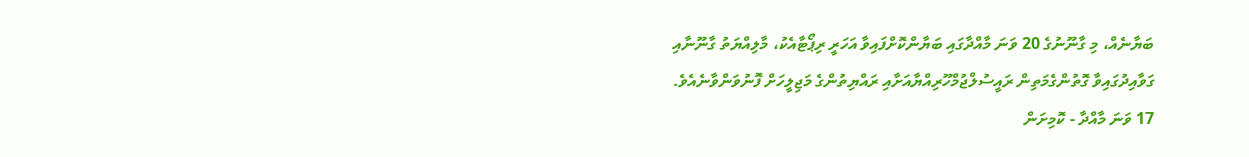ބަޔާނެއް، މި ގާނޫނުގެ 20 ވަނަ މާއްދާގައި ބަޔާންކޮށްފައިވާ އަހަރީ ރިޕޯޓާއެކު، މާލިއްޔަތު ގާނޫނާއި ގަވާއިދުގައިވާ ގޮތުންގެމަތިން ރައީސުލްޖުމްހޫރިއްޔާއަށާއި ރައްޔިތުންގެ މަޖިލީހަށް ފޮނުވަންވާނެއެވެ.
17 ވަނަ މާއްދާ - ކޮމިށަން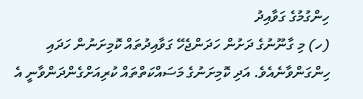ހިންގުމުގެ ގަވާއިދު
(ހ) މި ގާނޫނުގެ ދަށުން ހަދަންޖެހޭ ގަވާއިދުތައް ކޮމިށަނުން ހަދައި ހިންގަންވާނެއެވެ. އަދި ކޮމިށަނުގެ މަސައްކަތްތައް ކުރިއަށްގެންދަންވާނީ އެ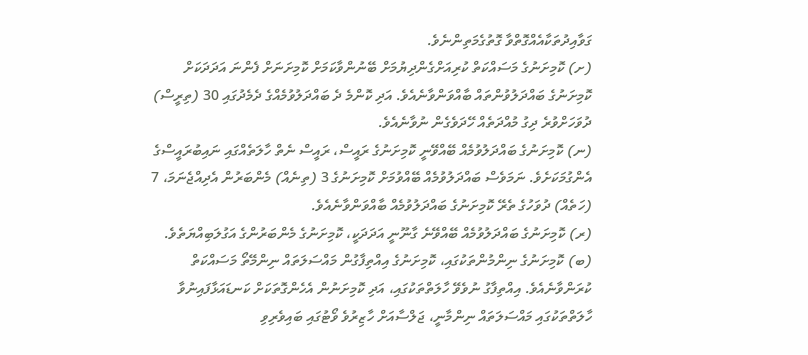ގަވާއިދުތަކާއެއްގޮތްވާ ގޮތުގެމަތިންނެވެ.
(ށ) ކޮމިށަނުގެ މަސައްކަތް ކުރިއަށްގެންދިޔުމަށް ބޭނުންވާކަމަށް ކޮމިށަނަށް ފެންނަ އަދަދަކަށް ކޮމިށަނުގެ ބައްދަލުވުންތައް ބާއްވަންވާނެއެވެ. އަދި ކޮންމެ ދެ ބައްދަލުވުމެއްގެ ދެމެދުގައި 30 (ތިރީސް) ދުވަހަށްވުރެ ދިގު މުއްދަތެއް ހޭދަވެގެން ނުވާނެއެވެ.
(ނ) ކޮމިށަނުގެ ބައްދަލުވުމެއް ބޭއްވޭނީ ކޮމިށަނުގެ ރައީސް، ރައީސް ނެތް ހާލަތެއްގައި ނައިބުރައީސްގެ އެންގުމަކަށެވެ. ނަމަވެސް ބައްދަލުވުމެއް ބޭއްވުމަށް ކޮމިށަނުގެ 3 (ތިނެއް) މެންބަރުން އެދިއްޖެނަމަ، 7 (ހަތެއް) ދުވަހުގެ ތެރޭ ކޮމިށަނުގެ ބައްދަލުވުމެއް ބާއްވަންވާނެއެވެ.
(ރ) ކޮމިށަނުގެ ބައްދަލުވުމެއް ބޭއްވޭނެ ގާނޫނީ އަދަދަކީ، ކޮމިށަނުގެ މެންބަރުންގެ އަގުލަބިއްޔަތެވެ.
(ބ) ކޮމިށަނުގެ ނިންމުންތަކުގައި، ކޮމިށަނުގެ އިއްތިފާގުން މައްސަލަތައް ނިންމޭތޯ މަސައްކަތް ކުރަންވާނެއެވެ. އިއްތިފާގު ނުވެވޭ ހާލަތްތަކުގައި، އަދި ކޮމިށަނުން އެހެންގޮތަކަށް ކަނޑައަޅާފައިނުވާ ހާލަތްތަކުގައި މައްސަލަތައް ނިންމާނީ، ޖަލްސާއަށް ހާޒިރުވެ ވޯޓުގައި ބައިވެރިވި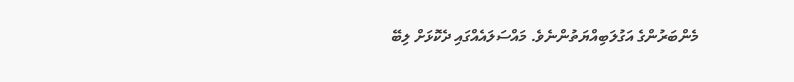މެންބަރުންގެ އަގުލަބިއްޔަތުންނެވެ. މައްސަލައެއްގައި ދެކޮޅަށް ލިބޭ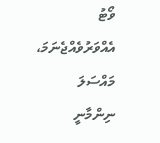ވޯޓު އެއްވަރުވެއްޖެނަމަ، މައްސަލަ ނިންމާނީ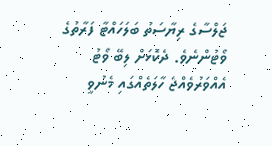ޖަލްސާގެ ރިޔާސަތު ބަލަހައްޓާ ފަރާތުގެ ވޯޓުންނެވެ. ދެކޮޅަށް ލިބޭ ވޯޓު އެއްވަރުވެއްޖެ ހާލަތެއްގައި މެނުވީ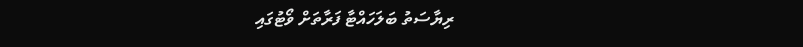ރިޔާސަތު ބަލަހައްޓާ ފަރާތަށް ވޯޓުގައި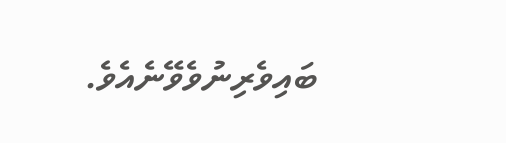ބައިވެރިނުވެވޭނެއެވެ.